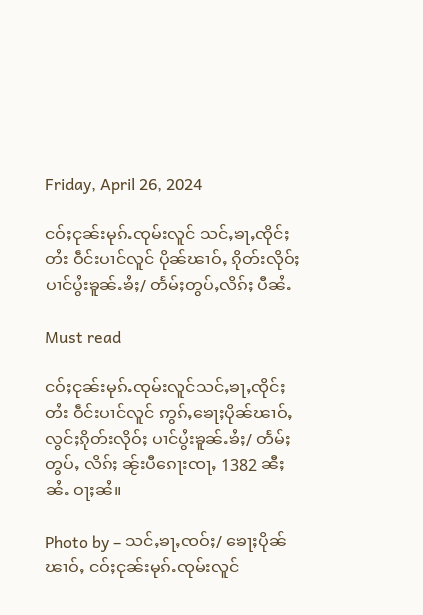Friday, April 26, 2024

ငဝ်ႈငုၼ်းမုၵ်ႉၸုမ်းလူင် သင်ႇၶႃႇၸိုင်ႈတႆး ဝဵင်းပၢင်လူင် ပိုၼ်ၽၢဝ်ႇ ၵိုတ်းလိုဝ်ႈ ပၢင်ပွႆးၶူၼ်ႉၶႆႈ/ တႅမ်ႈတွပ်ႇလိၵ်ႈ ပီၼႆႉ

Must read

ငဝ်ႈငုၼ်းမုၵ်ႉၸုမ်းလူင်သင်ႇၶႃႇၸိုင်ႈတႆး ဝဵင်းပၢင်လူင် ဢွၵ်ႇၶေႃႈပိုၼ်ၽၢဝ်ႇ လွင်ႈၵိုတ်းလိုဝ်ႈ ပၢင်ပွႆးၶူၼ်ႉၶႆႈ/ တႅမ်ႈတွပ်ႇ လိၵ်ႈ ၼႂ်းပီၵေႃးၸႃႇ 1382 ၼီႈၼႆႉ ဝႃႈၼႆ။

Photo by – သင်ႇၶႃႇၸဝ်ႈ/ ၶေႃႈပိုၼ်ၽၢဝ်ႇ ငဝ်ႈငုၼ်းမုၵ်ႉၸုမ်းလူင်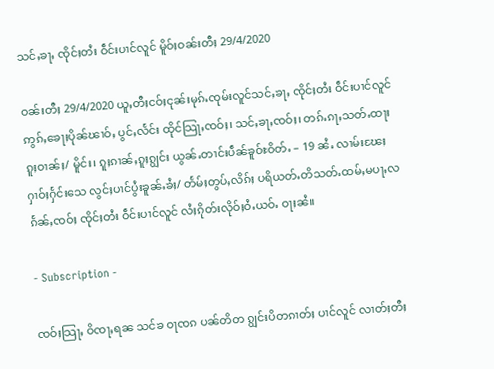သင်ႇၶႃႇ ၸိုင်ႈတႆး ဝဵင်းပၢင်လူင် မိူဝ်ႈဝၼ်းတီႈ 29/4/2020

ဝၼ်းတီႈ 29/4/2020 ယူႇတီႈငဝ်ႈငုၼ်းမုၵ်ႉၸုမ်းလူင်သင်ႇၶႃႇ ၸိုင်ႈတႆး ဝဵင်းပၢင်လူင် ဢွၵ်ႇၶေႃႈပိုၼ်ၽၢဝ်ႇ ပွင်ႇလႅင်း ထိုင်သြႃႇၸဝ်ႈ၊ သင်ႇၶႃႇၸဝ်ႈ၊ တၵ်ႉၵႃႇသတ်ႉထႃး ၵူႈဝၢၼ်ႈ/ မိူင်း၊ ၵူႈၵၢၼ်ႇၵူႈၵျွင်း ယွၼ်ႉတၢင်းပဵၼ်ၶူဝ်ႊဝိတ်ႉ – 19 ၼႆႉ လၢမ်းၽႄႈ ႁၢဝ်ႈႁႅင်းသေ လွင်ႈပၢင်ပွႆးၶူၼ်ႉၶႆႈ/ တႅမ်ႈတွပ်ႇလိၵ်ႈ ပရိယတ်ႉတိသတ်ႉထမ်ႇမပႃႇလ ၵႅၼ်ႇၸဝ်ႈ ၸိုင်ႈတႆး ဝဵင်းပၢင်လူင် လႆႈၵိုတ်းလိုဝ်ႈဝႆႉယဝ်ႉ ဝႃႈၼႆ။

- Subscription -

ၸဝ်ႈသြႃႇ ဝိၸႃႇရၼ သင်ၶ ဝႃၸၵ ပၼ်တိတ ၵျွင်းပိတၵၢတ်ႈ ပၢင်လူင် လၢတ်ႈတီႈ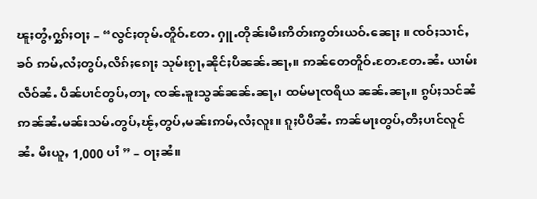ၽူႈတွႆႇႁွၵ်ႈဝႃႈ – “လွင်ႈတုမ်ႉတိူဝ်ႉတႄႉ ႁူႉတိုၼ်းမီးဢိတ်းဢွတ်းယဝ်ႉၼေႃႈ ။ ၸဝ်ႈသၢင်ႇၶဝ် ဢမ်ႇလႆႈတွပ်ႇလိၵ်ႈၵေႃႈ သုမ်းၵႂႃႇၼိုင်ႈပီၼၼ်ႉၼႃႇ။ ဢၼ်တေတိူဝ်ႉတႄႉတႄႉၼႆႉ ယၢမ်းလဵဝ်ၼႆႉ ပဵၼ်ပၢင်တွပ်ႇတႃႇ ၸၼ်ႉၶူးသွၼ်ၼၼ်ႉၼႃႇ၊ ထမ်မႃၸရိယ ၼၼ်ႉၼႃႇ။ ၵွပ်ႈသင်ၼႆ ဢၼ်ၼႆႉမၼ်းသမ်ႉတွပ်ႇၽႂ်ႇတွပ်ႇမၼ်းဢမ်ႇလႆႈလူး။ ၵူႈပီပီၼႆႉ ဢၼ်မႃးတွပ်ႇတီႈပၢင်လူင်ၼႆႉ မီးယူႇ 1,000 ပၢႆ ” – ဝႃႈၼႆ။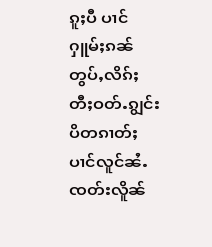ၵူႈပီ ပၢင်ႁူမ်ႈၵၼ်တွပ်ႇလိၵ်ႈတီႈဝတ်ႉၵျွင်းပိတၵၢတ်ႈပၢင်လူင်ၼႆႉ ၸတ်းလိူၼ်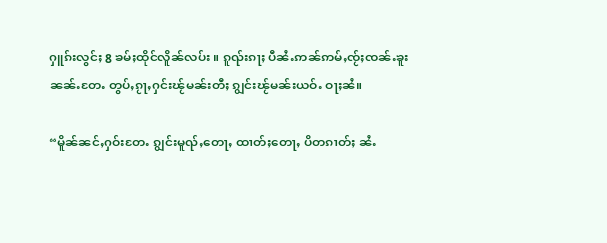ႁူၵ်းလွင်ႈ 8 ၶမ်ႈထိုင်လိူၼ်လပ်း ။ ၵူၺ်းၵႃႈ ပီၼႆႉဢၼ်ဢမ်ႇၸႂ်ႈၸၼ်ႉၶူး ၼၼ်ႉတႄႉ တွပ်ႇၵႂႃႇႁင်းၽႂ်မၼ်းတီႈ ၵျွင်းၽႂ်မၼ်းယဝ်ႉ ဝႃႈၼႆ။

“မိူၼ်ၼင်ႇႁဝ်းတႄႉ ၵျွင်းမူၺ်ႇတေႃႇ ထၢတ်ႈတေႃႇ ပိတၵၢတ်ႈ ၼႆႉ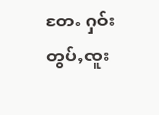တႄႉ ႁဝ်းတွပ်ႇၸူး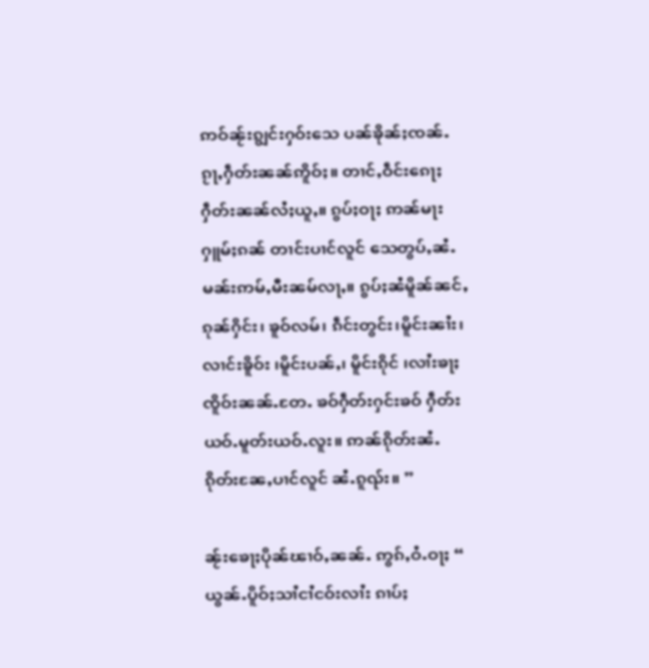ဢဝ်ၼႂ်းၵျွင်းႁဝ်းသေ ပၼ်ၶိုၼ်ႈၸၼ်ႉၵႂႃႇႁဵတ်းၼၼ်ဢိူဝ်ႈ။ တၢင်ႇဝဵင်းၵေႃႈႁဵတ်းၼၼ်လႆႈယူႇ။ ၵွပ်ႈဝႃႈ ဢၼ်မႃးႁူမ်ႈၵၼ် တၢင်းပၢင်လူင် သေတွပ်ႇၼႆႉ မၼ်းဢမ်ႇမီးၼမ်လႃႇ။ ၵွပ်ႈၼႆမိူၼ်ၼင်ႇ ၵုၼ်ႁိင်း၊ ၶူဝ်လမ်၊ ၵဵင်းတွင်း၊မိူင်းၼၢႆး၊ လၢင်းၶိူဝ်း ၊မိူင်းပၼ်ႇ၊ မိူင်းၵိုင် ၊လၢႆးၶႃႈၸိူဝ်းၼၼ်ႉတႄႉ ၶဝ်ႁဵတ်းႁင်းၶဝ် ႁဵတ်းယဝ်ႉမူတ်းယဝ်ႉလူး။ ဢၼ်ၵိုတ်းၼႆႉ ၵိုတ်းၼႄႇပၢင်လူင် ၼႆႉၵူၺ်း။ ”

ၼႂ်းၶေႃႈပိုၼ်ၽၢဝ်ႇၼၼ်ႉ ဢွၵ်ႇဝႆႉဝႃႈ “ ယွၼ်ႉပိူဝ်ႈသၢႆငၢႆငဝ်းလၢႆး ၵၢပ်ႈ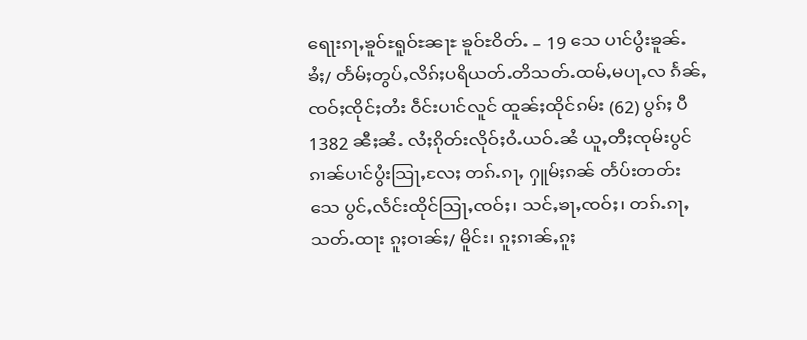ရေႃးၵႃႇၶူဝ်ႊရူဝ်ႊၼႃႊ ၶူဝ်ႊဝိတ်ႉ – 19 သေ ပၢင်ပွႆးၶူၼ်ႉၶႆႈ/ တႅမ်ႈတွပ်ႇလိၵ်ႈပရိယတ်ႉတိသတ်ႉထမ်ႇမပႃႇလ ၵႅၼ်ႇၸဝ်ႈၸိုင်ႈတႆး ဝဵင်းပၢင်လူင် ထူၼ်ႈထိုင်ၵမ်း (62) ပွၵ်ႈ ပီ 1382 ၼီႈၼႆႉ လႆႈၵိုတ်းလိုဝ်ႈဝႆႉယဝ်ႉၼႆ ယူႇတီႈၸုမ်းပွင်ၵၢၼ်ပၢင်ပွႆးသြႃႇလႄႈ တၵ်ႉၵႃႇ ႁူမ်ႈၵၼ် တႅပ်းတတ်းသေ ပွင်ႇလႅင်းထိုင်သြႃႇၸဝ်ႈ၊ သင်ႇၶႃႇၸဝ်ႈ၊ တၵ်ႉၵႃႇသတ်ႉထႃး ၵူႈဝၢၼ်ႈ/ မိူင်း၊ ၵူႈၵၢၼ်ႇၵူႈ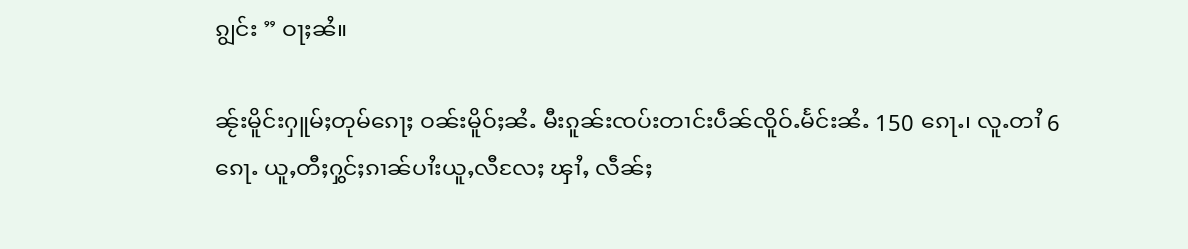ၵျွင်း ” ဝႃႈၼႆ။

ၼႂ်းမိူင်းႁူမ်ႈတုမ်ၵေႃႈ ဝၼ်းမိူဝ်ႈၼႆႉ မီးၵူၼ်းၸပ်းတၢင်းပဵၼ်ၸိူဝ်ႉမႅင်းၼႆႉ 150 ၵေႃႉ၊ လူႉတၢႆ 6 ၵေႃႉ ယူႇတီႈႁွင်ႈၵၢၼ်ပၢႆးယူႇလီလႄႈ ၾၢႆႇ လဵၼ်ႈ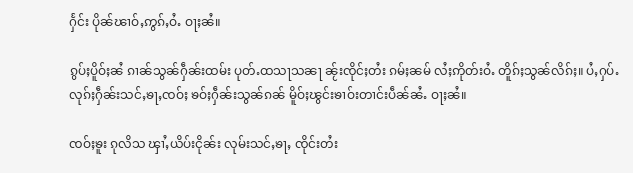ႁႅင်း ပိုၼ်ၽၢဝ်ႇဢွၵ်ႇဝႆႉ ဝႃႈၼႆ။

ၵွပ်ႈပိူဝ်ႈၼႆ ၵၢၼ်သွၼ်ႁဵၼ်းထမ်း ပုတ်ႉထသႃသၼႃ ၼႂ်းၸိုင်ႈတႆး ၵမ်ႈၼမ် လႆႈဢိုတ်းဝႆႉ တိူၵ်ႈသွၼ်လိၵ်ႈ။ ပႆႇႁပ်ႉလုၵ်ႈႁဵၼ်းသင်ႇၶႃႇၸဝ်ႈ ၶဝ်ႈႁဵၼ်းသွၼ်ၵၼ် မိူဝ်ႈၽွင်းၶၢဝ်းတၢင်းပဵၼ်ၼႆႉ ဝႃႈၼႆ။

ၸဝ်ႈၶူး ၵုလိသ ၾၢႆႇယိပ်းငိုၼ်း လုမ်းသင်ႇၶႃႇ ၸိုင်းတႆး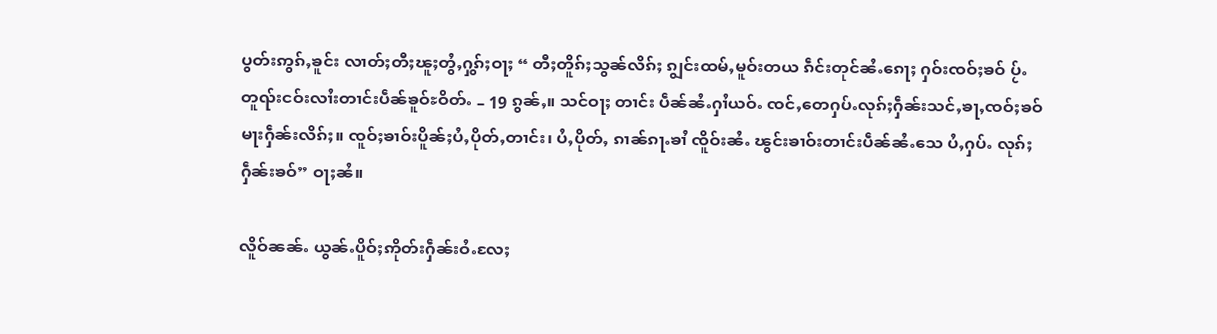ပွတ်းဢွၵ်ႇၶူင်း လၢတ်ႈတီႈၽူႈတွႆႇႁွၵ်ႈဝႃႈ “ တီႈတိူၵ်ႈသွၼ်လိၵ်ႈ ၵျွင်းထမ်ႇမူဝ်းတယ ၵဵင်းတုင်ၼႆႉၵေႃႈ ႁဝ်းၸဝ်ႈၶဝ် ပႂ်ႉတူၺ်းငဝ်းလၢႆးတၢင်းပဵၼ်ၶူဝ်ႊဝိတ်ႉ – 19 ၵွၼ်ႇ။ သင်ဝႃႈ တၢင်း ပဵၼ်ၼႆႉႁၢႆယဝ်ႉ ၸင်ႇတေႁပ်ႉလုၵ်ႈႁဵၼ်းသင်ႇၶႃႇၸဝ်ႈၶဝ် မႃးႁဵၼ်းလိၵ်ႈ။ ၸူဝ်ႈၶၢဝ်းပိူၼ်ႈပႆႇပိုတ်ႇတၢင်း၊ ပႆႇပိုတ်ႇ ၵၢၼ်ၵႃႉၶၢႆ ၸိူဝ်းၼႆႉ ၽွင်းၶၢဝ်းတၢင်းပဵၼ်ၼႆႉသေ ပႆႇႁပ်ႉ လုၵ်ႈႁဵၼ်းၶဝ်” ဝႃႈၼႆ။

လိူဝ်ၼၼ်ႉ ယွၼ်ႉပိူဝ်ႈဢိုတ်းႁဵၼ်းဝႆႉလႄႈ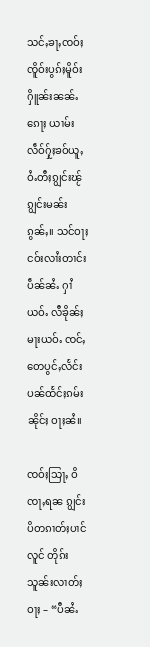သင်ႇၶႃႇၸဝ်ႈ ၸိူဝ်းပွၵ်ႈမိူဝ်းႁိူၼ်းၼၼ်ႉၵေႃႈ ယၢမ်းလဵဝ်ႁႂ်ႈၶဝ်ယူႇဝႆႉတီႈၵျွင်းၽႂ် ၵျွင်းမၼ်းၵွၼ်ႇ။ သင်ဝႃႈ ငဝ်းလၢႆးတၢင်းပဵၼ်ၼႆႉ ႁၢႆယဝ်ႉ လီၶိုၼ်ႈ မႃးယဝ်ႉ ၸင်ႇတေပွင်ႇလႅင်းပၼ်ထႅင်ႈၵမ်းၼိုင်ႈ ဝႃႈၼႆ။

ၸဝ်ႈသြႃႇ ဝိၸႃႇရၼ ၵျွင်းပိတၵၢတ်ႈပၢင်လူင် တိုၵ်းသူၼ်းလၢတ်ႈဝႃႈ – “ပီၼႆႉ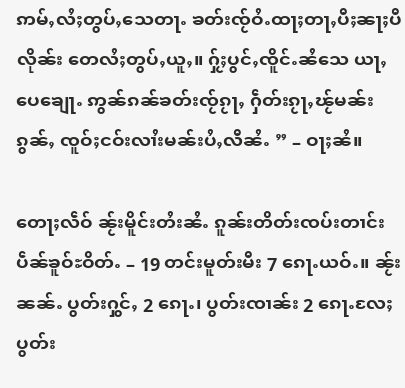ဢမ်ႇလႆႈတွပ်ႇသေတႃႉ ၶတ်းၸႂ်ဝႆႉထႃႈတႃႇပီႈၼႃႈပီလိုၼ်း တေလႆႈတွပ်ႇယူႇ။ ႁႂ်ႈပွင်ႇၸိူင်ႉၼႆသေ ယႃႇပေၶျေႃႉ ဢွၼ်ၵၼ်ၶတ်းၸႂ်ၵႂႃႇ ႁဵတ်းၵႂႃႇၽႂ်မၼ်းၵွၼ်ႇ ၸူဝ်ႈငဝ်းလၢႆးမၼ်းပႆႇလီၼႆႉ ” – ဝႃႈၼႆ။

တေႃႈလဵဝ် ၼႂ်းမိူင်းတႆးၼႆႉ ၵူၼ်းတိတ်းၸပ်းတၢင်းပဵၼ်ၶူဝ်ႊဝိတ်ႉ – 19 တင်းမူတ်းမီး 7 ၵေႃႉယဝ်ႉ။ ၼႂ်းၼၼ်ႉ ပွတ်းႁွင်ႇ 2 ၵေႃႉ၊ ပွတ်းၸၢၼ်း 2 ၵေႃႉလႄႈ ပွတ်း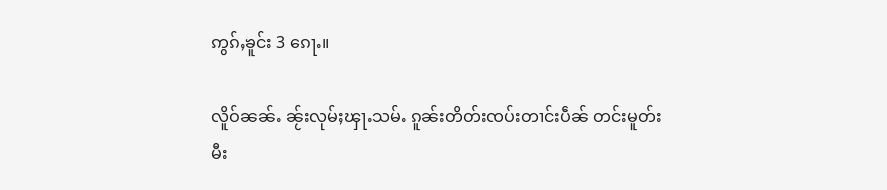ဢွၵ်ႇၶူင်း 3 ၵေႃႉ။

လိူဝ်ၼၼ်ႉ ၼႂ်းလုမ်ႈၾႃႉသမ်ႉ ၵူၼ်းတိတ်းၸပ်းတၢင်းပဵၼ် တင်းမူတ်းမီး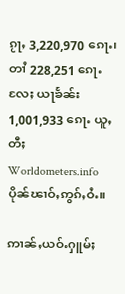ၵႂႃႇ 3,220,970 ၵေႃႉ၊ တၢႆ 228,251 ၵေႃႉလႄႈ ယႃၶႅၼ်း 1,001,933 ၵေႃႉ ယူႇတီႈ Worldometers.info ပိုၼ်ၽၢဝ်ႇဢွၵ်ႇဝႆႉ။

ဢၢၼ်ႇယဝ်ႉႁူမ်ႈ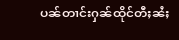ပၼ်တၢင်းႁၼ်ထိုင်တီႈၼႆႈ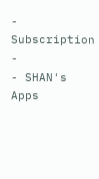- Subscription -
- SHAN's Apps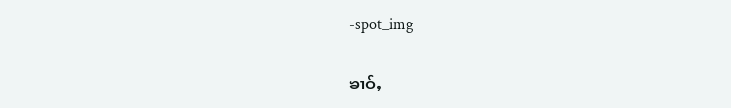-spot_img

ၶၢဝ်ႇ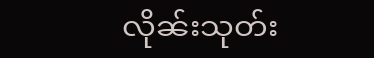လိုၼ်းသုတ်း